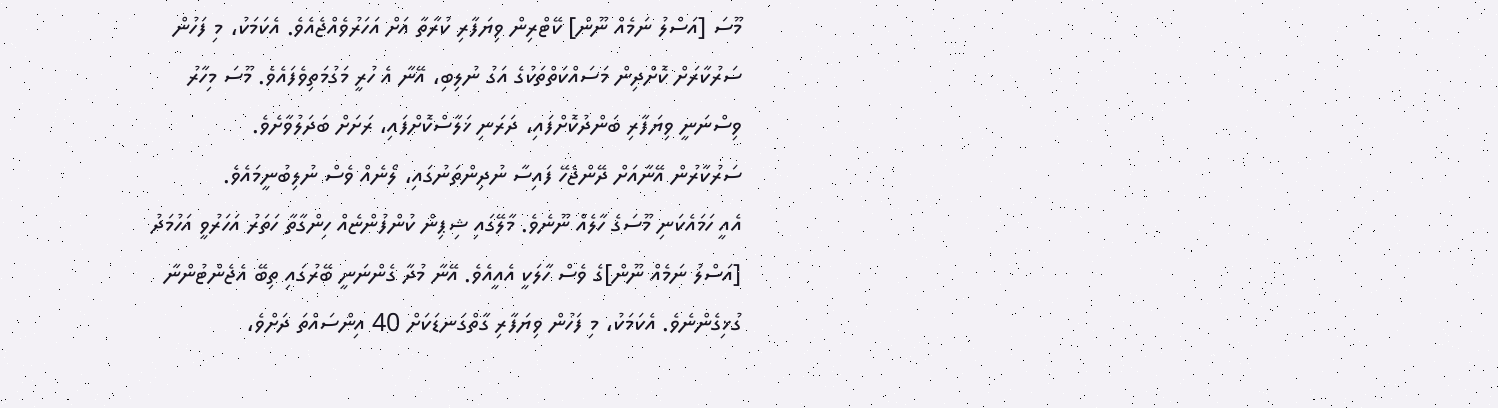މޫސަ [އަސްލު ނަމެއް ނޫން] ކޭޓްރިން ވިޔަފާރި ކުރާތާ އަށް އަހަރުވެއްޖެއެވެ. އެކަމަކު، މި ފަހުން ސަރުކާރަށް ކޮށްދިން މަސައްކަތްތަކުގެ އަގު ނުލިބި، އޭނާ އެ ހުރީ މަގުމަތިވެފައެވެ. މޫސަ މިހާރު ވިސްނަނީ ވިޔަފާރި ބަންދުކޮށްފައި، ދަރަނި ޚަލާސްކޮށްފައި، ރަށަށް ބަދަލުވާށެވެ.
ސަރުކާރުން އޭނާއަށް ދޭންޖެހޭ ފައިސާ ނުދިންތަނުގައި، ލޯނެއް ވެސް ނުލިބުނީމައެވެ.
އެއީ ހަމައެކަނި މޫސަގެ ހާލެއް ނޫނެވެ. މާލޭގައި ޝިޕިން ކުންފުންޏެއް ހިންގާތާ ހަތަރު އަހަރުވީ އަހުމަދު [އަސްލު ނަމެއް ނޫން]ގެ ވެސް ހާލަކީ އެއީއެވެ. އޭނާ މުދާ ގެންނަނީ ބޭރުގައި ތިބޭ އެޖެންޓުންނާ ގުޅިގެންނެވެ. އެކަމަކު، މި ފަހުން ވިޔަފާރި ގާތްގަނޑަކަށް 40 އިންސައްތަ ދަށްވެ،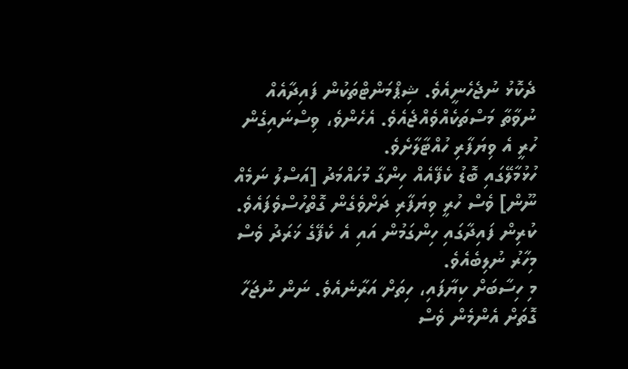ދެކޮޅު ނުޖެހެނީއެވެ. ޝިޕްމަންޓްތަކުން ފައިދާއެއް ނުވާތާ މަސްތަކެއްވެއްޖެއެވެ. އެހެންވެ، ވިސްނައިގެން ހުރީ އެ ވިޔަފާރި ހުއްޓާލާށެވެ.
ހުޅުމާލޭގައި ބޮޑު ކެފޭއެއް ހިންގާ މުހައްމަދު [އަސްލު ނަމެއް ނޫން] ވެސް ހުރީ ވިޔަފާރި ދަށްވެގެން ގޮތްހުސްވެފައެވެ. ކުރިން ފައިދާގައި ހިންގަމުން އައި އެ ކެފޭގެ ޚަރަދު ވެސް މިހާރު ނުލިބެއެވެ.
މި ހިސާބަށް ކިޔާފައި، ހިތަށް އަރާނެއެވެ. ނަން ނުޖަހާ ގޮތަށް އެންމެން ވެސް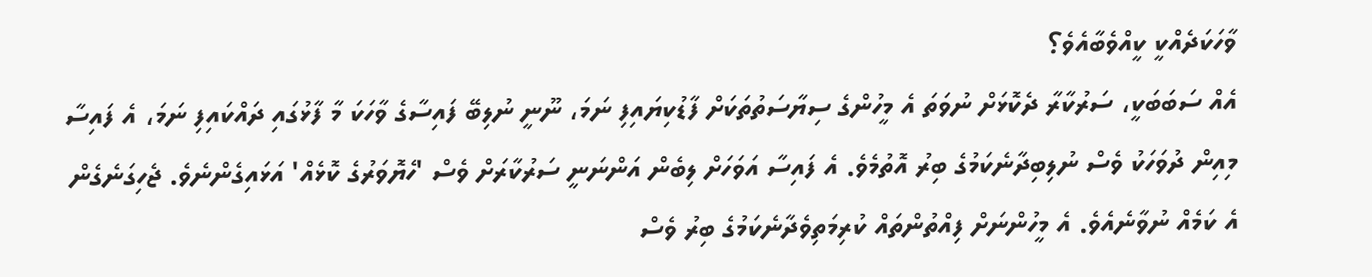ވާހަކަދެއްކީ ކީއްވެބާއެވެ؟
އެއް ސަބަބަކީ، ސަރުކާރާ ދެކޮޅަށް ނުވަތަ އެ މީހުންގެ ސިޔާސަތުތަކަށް ފާޑުކިޔައިފި ނަމަ، ނޫނީ ނުލިބޭ ފައިސާގެ ވާހަކަ މާ ފާޅުގައި ދައްކައިފި ނަމަ، އެ ފައިސާ މިއިން ދުވަހަކު ވެސް ނުލިބިދާނެކަމުގެ ބިރު އޮތުމެވެ. އެ ފައިސާ އަވަހަށް ލިބެން އަންނަނީ ސަރުކާރަށް ވެސް 'ހެޔޮވަރުގެ ކޮޅެއް' އަޅައިގެންނެވެ. ޖެހިގަނެގެން އެ ކަމެއް ނުވާނެއެވެ. އެ މީހުންނަށް ފިއްތުންތައް ކުރިމަތިވެދާނެކަމުގެ ބިރު ވެސް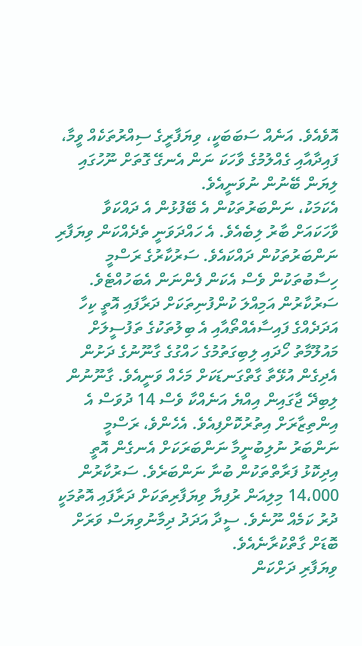އޮވެއެވެ. އަނެއް ސަބަބަކީ، ވިޔަފާރީގެ ސިއްރުތަކެއް ވީމާ، ފައިދާއާއި ގެއްލުމުގެ ވާހަކަ ނަން އެނގޭ ގޮތަށް ނޫހުގައި ލިޔަން ބޭނުން ނުވަނީއެވެ.
އެކަމަކު، ނަންބަރުތަކުން އެ ބޭފުޅުން އެ ދައްކަވާ ވާހަކައަށް ބާރު ލިބެއެވެ. އެ ހައްދަވަނީ ތެދެއްކަން ވިޔަފާރި ނަންބަރުތަކުން ދައްކައެވެ. ސަރުކާރުގެ ރަސްމީ ހިސާބުތަކުން ވެސް އެކަން ފެންނަން އެބަހުއްޓެވެ.
ސަރުކާރުން އަމިއްލަ ކުންފުނިތަކަށް ދަރާފައި އޮތީ ކިހާ އަދަދެއްގެ ފައިސާއެއްތޯއާއި އެ ބިލުތަކުގެ ތަފުސީލަށް މައުލޫމާތު ހޯދައި ލިބިގަތުމުގެ ހައްގުގެ ގާނޫނުގެ ދަށުން އެދިގެން އުޅޭތާ ގާތްގަނޑަކަށް މަހެއް ވަނީއެވެ. ގާނޫނުން ލިބިދޭ ޖާގައިން އިއްޔެ އަނެއްކާ ވެސް 14 ދުވަސް އެ އިންތިޒާރަށް އިތުރުކޮށްފިއެވެ. އެހެންވެ، ރަސްމީ ނަންބަރު ނުލިބުނީމާ ނަންބަރަކަށް އެނގެން އޮތީ އިދިކޮޅު ފަރާތްތަކުން ބުނާ ނަންބަރެވެ. ސަރުކާރުން 14،000 މިލިއަން ރުފިޔާ ވިޔަފާރިތަކަށް ދަރާފައި އޮތުމަކީ ދުރު ކަމެއް ނޫނެވެ. ސީދާ އަދަދު ދިމާނުވިޔަސް ވަރަށް ބޮޑަށް ގާތްކުރާނެއެވެ.
ވިޔަފާރި ދަށްކަން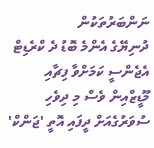ނަންބަރުތަކުން
ދުނިޔޭގެ އެންމެ ބޮޑު ދެ ކްރެޑިޓް އެޖެންސީ ކަމަށްވާ ފިޗާއި މޫޑީޒްއިން ވެސް މި ދިވެހި ސުވަރުގެއަށް ދީފައި އޮތީ 'ޖަންކް'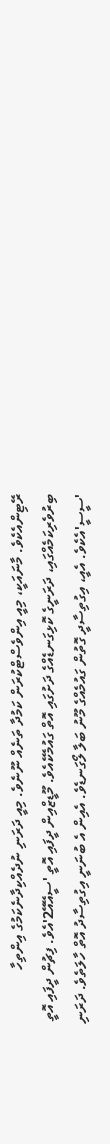ރޭޓިންއެކެވެ. މާނައަކީ، މިއީ އިންވެސްޓްކުރަން ކަމުދާ ތަނެއް ނޫނެވެ. މިއީ ދަރަނި ނުދެއްކިދާނެކަމުގެ އިންތިހާ ބިރުވެރިކަމެއްގައި، ދަރަނީގެ ކޮޅިގަނޑެއްގެ ދަށުގައި އޮތް ގައުމެކޭއެވެ. މޫޑީޒްއިން ދީފައި އޮތީ 'ސީއޭއޭ2'އެވެ. ފިޗުން ދީފައި އޮތީ 'ސީސީ'އެކެވެ. އެއީ، އިގުތިސާދީ ގޮތުން ގައުމެއްގެ މޫނު ބަލާ ލޯގަނޑެވެ. އެއިން އެ ބުނަނީ އިގުތިސާދު އޮތް ހާލަތެވެ. ދަރަނި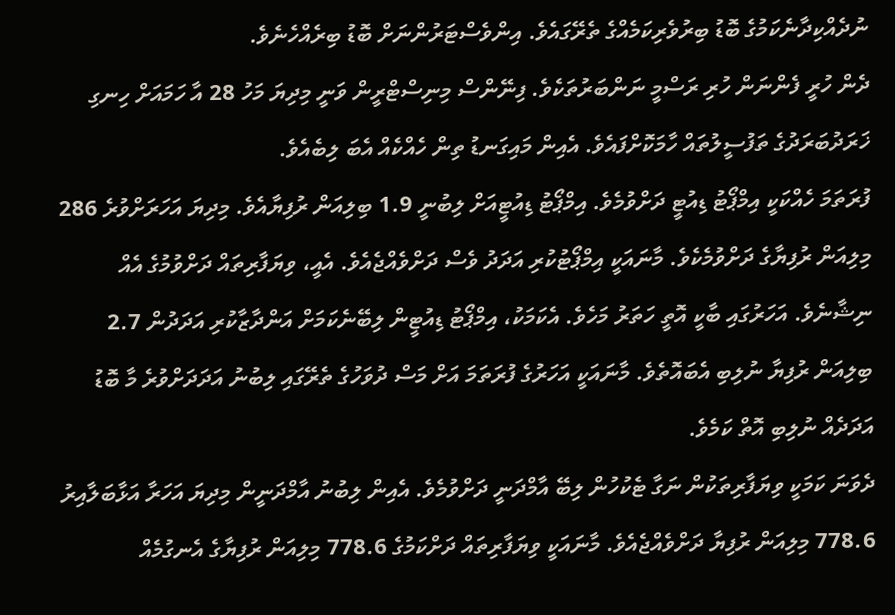ނުދެއްކިދާނެކަމުގެ ބޮޑު ބިރުވެރިކަމެއްގެ ތެރޭގައެވެ. އިންވެސްޓަރުންނަށް ބޮޑު ބިރެއްހެނެވެ.
ދެން ހުރީ ފެންނަން ހުރި ރަސްމީ ނަންބަރުތަކެވެ. ފިނޭންސް މިނިސްޓްރީން ވަނީ މިދިޔަ މަހު 28 އާ ހަމައަށް ހިނގި ޚަރަދުބަރަދުގެ ތަފުސީލުތައް ހާމަކޮށްފައެވެ. އެއިން މައިގަނޑު ތިން ހެއްކެއް އެބަ ލިބެއެވެ.
ފުރަތަމަ ހެއްކަކީ އިމްޕޯޓު ޑިއުޓީ ދަށްވުމެވެ. އިމްޕޯޓު ޑިއުޓީއަށް ލިބުނީ 1.9 ބިލިއަން ރުފިޔާއެވެ. މިދިޔަ އަހަރަށްވުރެ 286 މިލިއަން ރުފިޔާގެ ދަށްވުމެކެވެ. މާނައަކީ އިމްޕޯޓުކުރި އަދަދު ވެސް ދަށްވެއްޖެއެވެ. އެއީ، ވިޔަފާރިތައް ދަށްވުމުގެ އެއް ނިޝާނެވެ. އަހަރުގައި ބާކީ އޮތީ ހަތަރު މަހެވެ. އެކަމަކު، އިމްޕޯޓު ޑިއުޓީން ލިބޭނެކަމަށް އަންދާޒާކުރި އަދަދުން 2.7 ބިލިއަން ރުފިޔާ ނުލިބި އެބައޮތެވެ. މާނައަކީ އަހަރުގެ ފުރަތަމަ އަށް މަސް ދުވަހުގެ ތެރޭގައި ލިބުނު އަދަދަށްވުރެ މާ ބޮޑު އަދަދެއް ނުލިބި އޮތް ކަމެވެ.
ދެވަނަ ކަމަކީ ވިޔަފާރިތަކުން ނަގާ ޓެކުހުން ލިބޭ އާމްދަނީ ދަށްވުމެވެ. އެއިން ލިބުނު އާމްދަނީން މިދިޔަ އަހަރާ އަޅާބަލާއިރު 778.6 މިލިއަން ރުފިޔާ ދަށްވެއްޖެއެވެ. މާނައަކީ ވިޔަފާރިތައް ދަށްކަމުގެ 778.6 މިލިއަން ރުފިޔާގެ އެނގުމެއް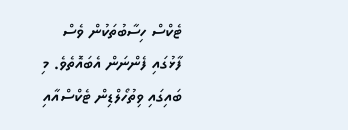ޓެކްސް ހިސާބުތަކުން ވެސް ފާޅުގައި ފެންނަން އެބައޮތެވެ. މި ބައިގައި ވިތުހޯލްޑިން ޓެކްސްއާއި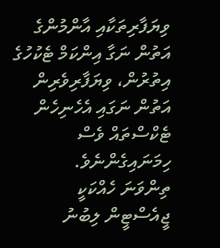ވިޔަފާރިތަކާއި އާންމުންގެ އަތުން ނަގާ އިންކަމް ޓެކުހުގެ އިތުރުން، ވިޔަފާރިވެރިން އަތުން ނަގައި އެހެނިހެން ޓެކްސްތައް ވެސް ހިމަނައިގެންނެވެ.
ތިންވަނަ ހެއްކަކީ ޖީއެސްޓީން ލިބުނު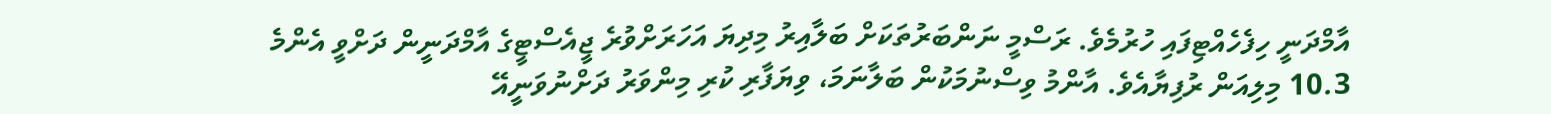އާމްދަނީ ހިފެހެއްޓިފައި ހުރުމެވެ. ރަސްމީ ނަންބަރުތަކަށް ބަލާއިރު މިދިޔަ އަހަރަށްވުރެ ޖީއެސްޓީގެ އާމްދަނީން ދަށްވީ އެންމެ 10.3 މިލިއަން ރުފިޔާއެވެ. އާންމު ވިސްނުމަކުން ބަލާނަމަ، ވިޔަފާރި ކުރި މިންވަރު ދަށްނުވަނީއޭ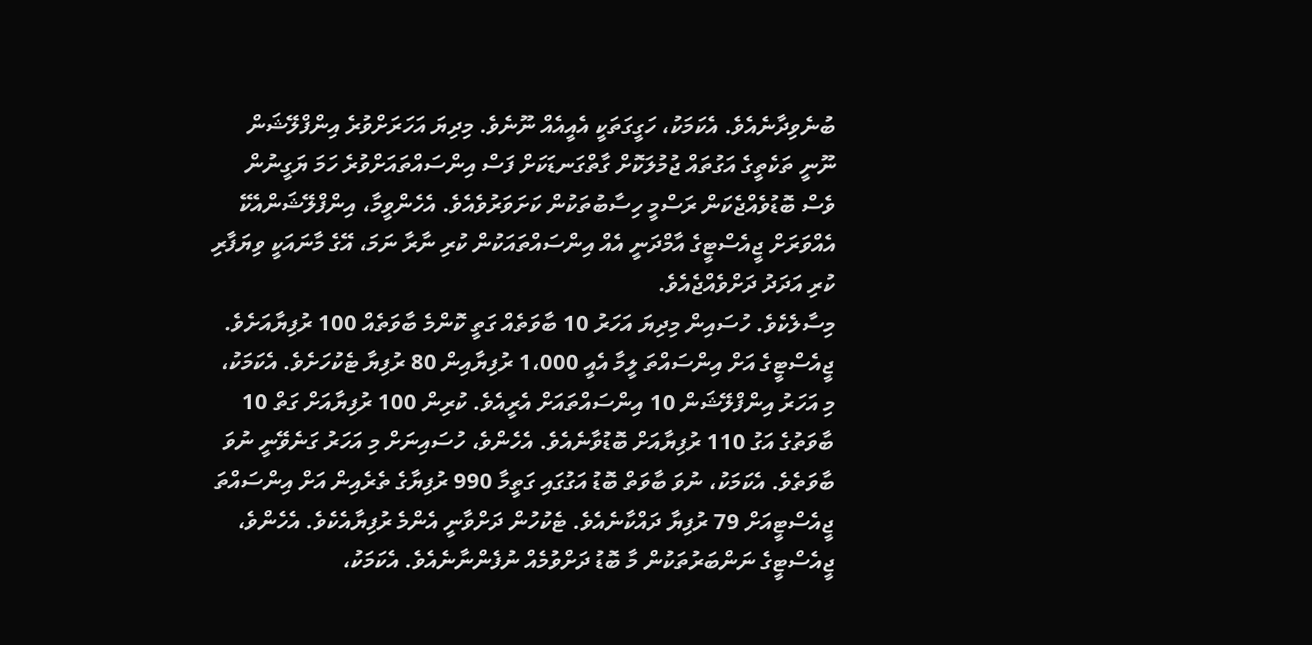ބުނެވިދާނެއެވެ. އެކަމަކު، ހަގީގަތަކީ އެއީއެއް ނޫނެވެ. މިދިޔަ އަހަރަށްވުރެ އިންފްލޭޝަން ނޫނީ ތަކެތީގެ އަގުތައް ޖުމުލަކޮށް ގާތްގަނޑަކަށް ފަސް އިންސައްތައަށްވުރެ ހަމަ ޔަގީނުން ވެސް ބޮޑުވެއްޖެކަން ރަސްމީ ހިސާބުތަކުން ކަށަވަރުވެއެވެ. އެހެންވީމާ، އިންފްލޭޝަންއެކޭ އެއްވަރަށް ޖީއެސްޓީގެ އާމްދަނީ އެއް އިންސައްތައަކުން ކުރި ނާރާ ނަމަ، އޭގެ މާނައަކީ ވިޔަފާރި ކުރި އަދަދު ދަށްވެއްޖެއެވެ.
މިސާލެކެވެ. ހުސައިން މިދިޔަ އަހަރު 10 ބާވަތެއް ގަތީ ކޮންމެ ބާވަތެއް 100 ރުފިޔާއަށެވެ. ޖީއެސްޓީގެ އަށް އިންސައްތަ ލީމާ އެއީ 1،000 ރުފިޔާއިން 80 ރުފިޔާ ޓެކުހަށެވެ. އެކަމަކު، މި އަހަރު އިންފްލޭޝަން 10 އިންސައްތައަށް އެރީއެވެ. ކުރިން 100 ރުފިޔާއަށް ގަތް 10 ބާވަތުގެ އަގު 110 ރުފިޔާއަށް ބޮޑުވާނެއެވެ. އެހެންވެ، ހުސައިނަށް މި އަހަރު ގަނެވޭނީ ނުވަ ބާވަތެވެ. އެކަމަކު، ނުވަ ބާވަތް ބޮޑު އަގުގައި ގަތީމާ 990 ރުފިޔާގެ ތެރެއިން އަށް އިންސައްތަ ޖީއެސްޓީއަށް 79 ރުފިޔާ ދައްކާނެއެވެ. ޓެކުހުން ދަށްވާނީ އެންމެ ރުފިޔާއެކެވެ. އެހެންވެ، ޖީއެސްޓީގެ ނަންބަރުތަކުން މާ ބޮޑު ދަށްވުމެއް ނުފެންނާނެއެވެ. އެކަމަކު،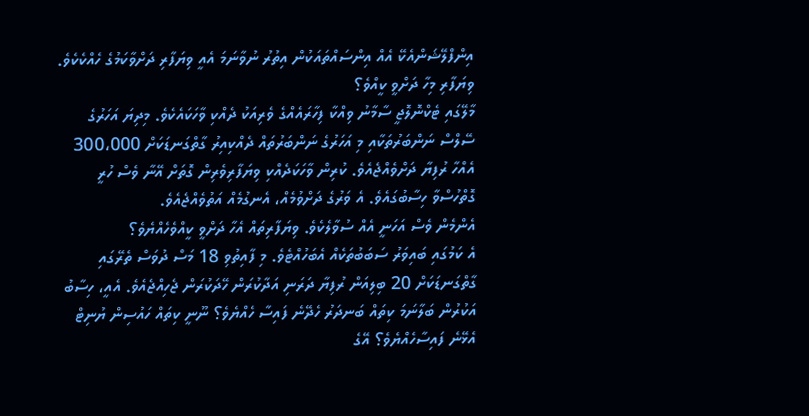އިންފްލޭޝަންއެކޭ އެއް އިންސައްތައަކުން އިތުރު ނުވާނަމަ އެއީ ވިޔަފާރި ދަށްވާކަމުގެ ހެއްކެކެވެ.
ވިޔަފާރި މިހާ ދަށްވީ ކީއްވެ؟
މާލޭގައި ޓެކްނޮލޮޖީ ސާމާނު ވިއްކާ ފިހާރައެއްގެ ވެރިއަކު ދެއްކި ވާހަކައެކެވެ. މިދިޔަ އަހަރުގެ ސޭލްސް ނަންބަރުތަކާއި މި އަހަރުގެ ނަންބަރުތައް ދެއްކިއިރު ގާތްގަނޑަކަށް 300،000 އެއްހާ ރުފިޔާ ދަށްވެއްޖެއެވެ. ކުރިން ވާހަކަދެއްކި ވިޔަފާރިވެރިން ގޮތަށް އޭނާ ވެސް ހުރީ ގޮތްހުސްވާ ހިސާބުގައެވެ. އެ ވަރުގެ ދަށްވުމެއް، އެނގުމެއް އަތުވެއްޖެއެވެ.
އެންމެން ވެސް އަހަނީ އެއް ސުވާލެކެވެ. ވިޔަފާރިތައް އެހާ ދަށްވީ ކީއްވެހެއްޔެވެ؟
އެ ކަމުގައި ބައިވަރު ސަބަބުތަކެއް އެބަހުއްޓެވެ. މި ފާއިތުވި 18 މަސް ދުވަސް ތެރޭގައި ގާތްގަނޑަކަށް 20 ބިލިއަން ރުފިޔާ ދަރަނި އަދާކުރަން ހޭދަކުރަން ޖެހިއްޖެއެވެ. އެއީ، ހިސާބު އަކުރުން ބަލާނަމަ ކިތައް ބަނދަރު ހެދޭނެ ފައިސާ ހެއްޔެވެ؟ ނޫނީ ކިތައް ހައުސިން ޔުނިޓް އެޅޭނެ ފައިސާހެއްޔެވެ؟ އޭގެ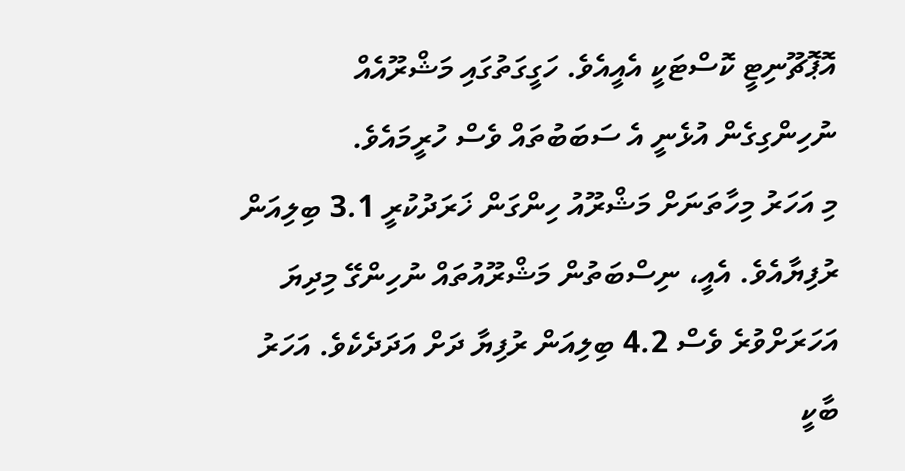އޮޕޮޗޫނިޓީ ކޮސްޓަކީ އެއީއެވެ. ހަގީގަތުގައި މަޝްރޫއެއް ނުހިންގިގެން އުޅެނީ އެ ސަބަބުތައް ވެސް ހުރީމައެވެ.
މި އަހަރު މިހާތަނަށް މަޝްރޫއު ހިންގަން ޚަރަދުކުރީ 3.1 ބިލިއަން ރުފިޔާއެވެ. އެއީ، ނިސްބަތުން މަޝްރޫއުތައް ނުހިންގޭ މިދިޔަ އަހަރަށްވުރެ ވެސް 4.2 ބިލިއަން ރުފިޔާ ދަށް އަދަދެކެވެ. އަހަރު ބާކީ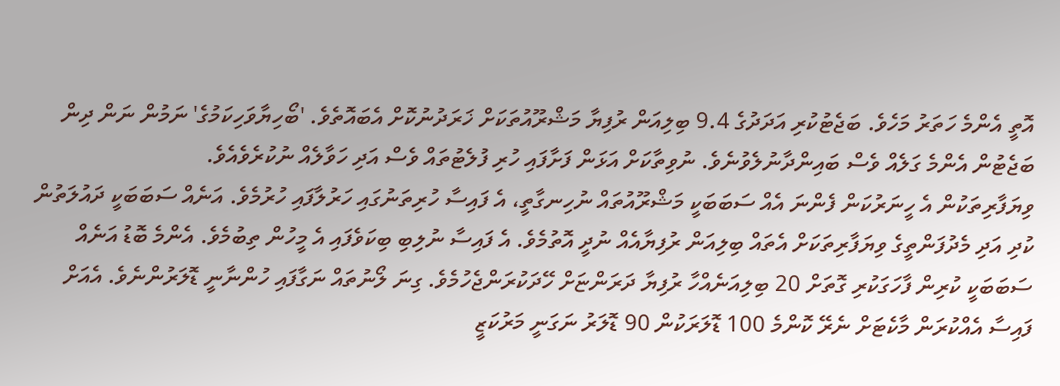އޮތީ އެންމެ ހަތަރު މަހެވެ. ބަޖެޓުކުރި އަދަދުގެ 9.4 ބިލިއަން ރުފިޔާ މަޝްރޫއުތަކަށް ޚަރަދުނުކޮށް އެބައޮތެވެ. 'ބޯހިޔާވަހިކަމުގެ' ނަމުން ނަން ދިން ބަޖެޓުން އެންމެ ގަލެއް ވެސް ބައިންދާނުލެވުނެވެ. ނުވިތާކަށް އަޅަން ފަށާފައި ހުރި ފުލެޓުތައް ވެސް އަދި ހަވާލެއް ނުކުރެވެއެވެ.
ވިޔަފާރިތަކުން އެ ހީނަރުކަން ފެންނަ އެއް ސަބަބަކީ މަޝްރޫއުތައް ނުހިނގާތީ، އެ ފައިސާ ހުރިތަނުގައި ހަރުލާފައި ހުރުމެވެ. އަނެއް ސަބަބަކީ ދައުލަތުން ކުދި އަދި މެދުފަންތީގެ ވިޔަފާރިތަކަށް އެތައް ބިލިއަން ރުފިޔާއެއް ނުދީ އޮތުމެވެ. އެ ފައިސާ ނުލިބި ބިކަވެފައި އެ މީހުން ތިބުމެވެ. އެންމެ ބޮޑު އަނެއް ސަބަބަކީ ކުރިން ފާހަގަކުރި ގޮތަށް 20 ބިލިއަނެއްހާ ރުފިޔާ ދަރަންޏަށް ހޭދަކުރަންޖެހުމެވެ. ގިނަ ލޯނުތައް ނަގާފައި ހުންނާނީ ޑޮލަރުންނެވެ. އެއަށް ފައިސާ އެއްކުރަން މާކެޓަށް ނެރޭ ކޮންމެ 100 ޑޮލަރަކުން 90 ޑޮލަރު ނަގަނީ މަރުކަޒީ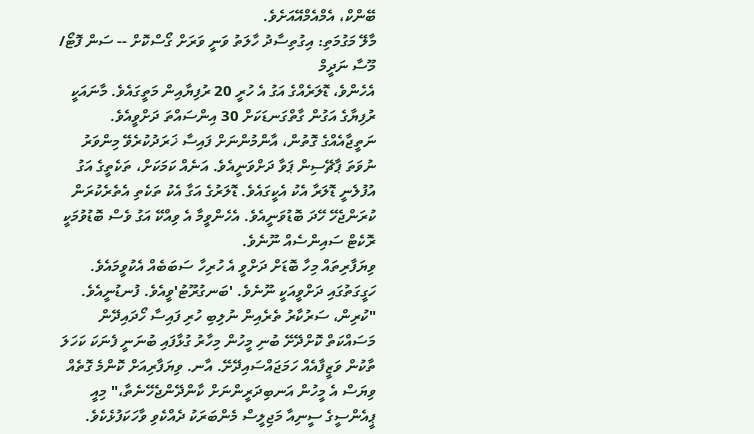ބޭންކް، އެމްއެމްއޭއަށެވެ.
މާލޭ މަގުމަތި: އިގުތިސާދު ހާލަތު ވަނީ ވަރަށް ގޯސްކޮށް -- ސަން ފޮޓޯ/ މޫސާ ނަދީމް
އެހެންވެ، ޑޮލަރެއްގެ އަގު އެ ހުރީ 20 ރުފިޔާއިން މަތީގައެވެ. މާނައަކީ ރުފިޔާގެ އަގުން ގާތްގަނޑަކަށް 30 އިންސައްތަ ދަށްވީއެވެ. ނަތީޖާއެއްގެ ގޮތުން، އާންމުންނަށް ފައިސާ ޚަރަދުކުރެވޭ މިންވަރު ނުވަތަ ޕާޗޭސިން ޕަވާ ދަށްވަނީއެވެ. އަނެއް ކަމަކަށް، ތަކެތީގެ އަގު އުފުލެނީ ޑޮލަރާ އެކު އެކީގައެވެ. ޑޮލަރުގެ އަގާ އެކު ތަކެތި އެތެރެކުރަން ކުރަންޖެހޭ ހޭދަ ބޮޑުވަނީއެވެ. އެހެންވީމާ އެ ވިއްކޭ އަގު ވެސް ބޮޑުވުމަކީ ރޮކެޓް ސައިންސެއް ނޫނެވެ.
ވިޔަފާރިތައް މިހާ ބޮޑަށް ދަށްވީ އެ ހުރިހާ ސަބަބެއް އެކުވީމައެވެ. ހަގީގަތުގައި ދަށްވީއަކީ ނޫނެވެ. 'ބަނގުރޫޓު'ވީއެވެ. ފުނޑުނީއެވެ.
"ކުރިން، ސަރުކާރު ތެރެއިން ނުލިބި ހުރި ފައިސާ ހޯދައިދޭން މަސައްކަތް ކޮށްދޭށޭ ބުނި މީހުން މިހާރު ގުޅާފައި ބުނަނީ ފެނަކަ ކަހަލަ ތާކުން ވަޒީފާއެއް ހަމަޖައްސައިދޭށޭ. އާނ. ވިޔަފާރިއަށް ކޮންމެ ގޮތެއް ވިޔަސް އެ މީހުން އަނބިދަރީންނަށް ކާންދޭންޖެހޭނެތާ،" މިއީ ޕީއެންސީގެ ސީނިއާ މަޖިލީސް މެންބަރަކު ދެއްކެވި ވާހަކަފުޅެކެވެ.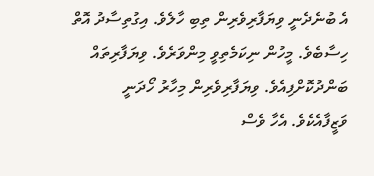އެ ބުނެދެނީ ވިޔަފާރިވެރިން ތިބި ހާލެވެ. އިގުތިސާދު އޮތް ހިސާބެވެ. މީހުން ނިކަމެތިވީ މިންވަރެވެ. ވިޔަފާރިތައް ބަންދުކޮށްފިއެވެ. ވިޔަފާރިވެރިން މިހާރު ހޯދަނީ ވަޒީފާއެކެވެ. އެހާ ވެސް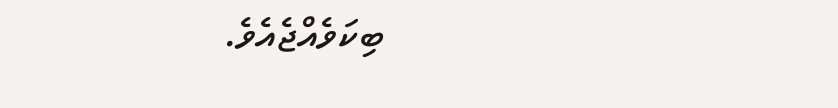ބިކަވެއްޖެއެވެ.